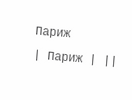Париж
| Париж | ||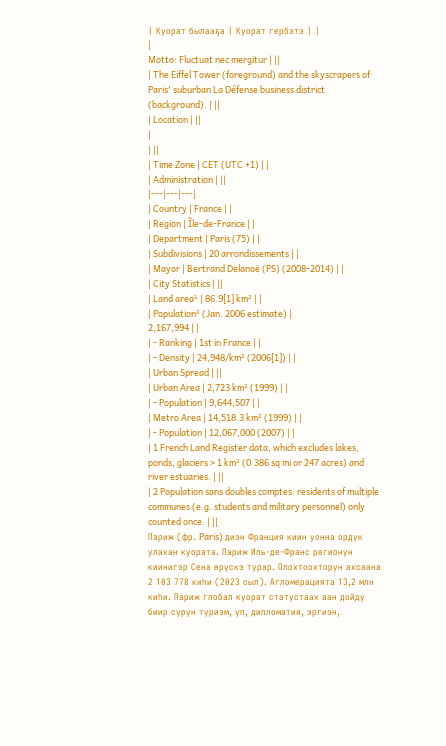| Куорат былааҕа | Куорат гербэтэ | |
|
Motto: Fluctuat nec mergitur | ||
| The Eiffel Tower (foreground) and the skyscrapers of Paris' suburban La Défense business district (background). | ||
| Location | ||
|
| ||
| Time Zone | CET (UTC +1) | |
| Administration | ||
|---|---|---|
| Country | France | |
| Region | Île-de-France | |
| Department | Paris (75) | |
| Subdivisions | 20 arrondissements | |
| Mayor | Bertrand Delanoë (PS) (2008-2014) | |
| City Statistics | ||
| Land area¹ | 86.9[1] km² | |
| Population² (Jan. 2006 estimate) |
2,167,994 | |
| - Ranking | 1st in France | |
| - Density | 24,948/km² (2006[1]) | |
| Urban Spread | ||
| Urban Area | 2,723 km² (1999) | |
| - Population | 9,644,507 | |
| Metro Area | 14,518.3 km² (1999) | |
| - Population | 12,067,000 (2007) | |
| 1 French Land Register data, which excludes lakes, ponds, glaciers > 1 km² (0.386 sq mi or 247 acres) and river estuaries. | ||
| 2 Population sans doubles comptes: residents of multiple communes (e.g. students and military personnel) only counted once. | ||
Париж (фр. Paris) диэн Франция киин уонна ордук улахан куората. Париж Иль-де-Франс регионун киинигэр Сена өрүскэ турар. Олохтоохторун ахсаана 2 103 778 киһи (2023 сыл). Агломерацията 13,2 млн киһи. Париж глобал куорат статустаах аан дойду биир сүрүн туризм, үп, дипломатия, эргиэн,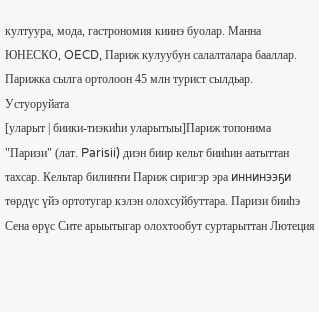култуура, мода, гастрономия киинэ буолар. Манна ЮНЕСКО, OECD, Париж кулуубун салалталара бааллар. Парижка сылга ортолоон 45 млн турист сылдьар.
Устуоруйата
[уларыт | биики-тиэкиһи уларытыы]Париж топонима "Паризи" (лат. Parisii) диэн биир кельт бииһин аатыттан тахсар. Кельтар билиҥҥи Париж сиригэр эра иннинээҕи төрдүс үйэ ортотугар кэлэн олохсуйбуттара. Паризи бииһэ Сена өрүс Сите арыытыгар олохтообут суртарыттан Лютеция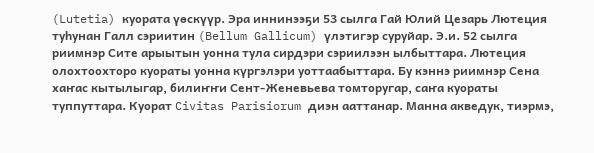(Lutetia) куората үөскүүр. Эра иннинээҕи 53 сылга Гай Юлий Цезарь Лютеция туһунан Галл сэриитин (Bellum Gallicum) үлэтигэр суруйар. Э.и. 52 сылга риимнэр Сите арыытын уонна тула сирдэри сэриилээн ылбыттара. Лютеция олохтоохторо куораты уонна күргэлэри уоттаабыттара. Бу кэннэ риимнэр Сена хаҥас кытылыгар, билиҥҥи Сент-Женевьева томторугар, саҥа куораты туппуттара. Куорат Civitas Parisiorum диэн ааттанар. Манна акведук, тиэрмэ,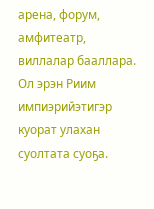арена, форум, амфитеатр, виллалар бааллара. Ол эрэн Риим импиэрийэтигэр куорат улахан суолтата суоҕа.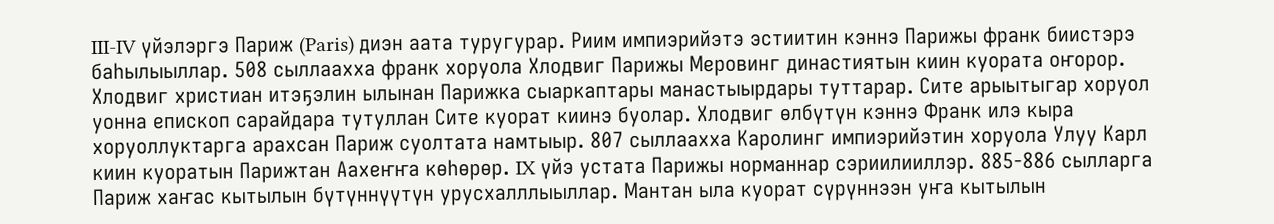III-IV үйэлэргэ Париж (Paris) диэн аата туругурар. Риим импиэрийэтэ эстиитин кэннэ Парижы франк биистэрэ баһылыыллар. 508 сыллаахха франк хоруола Хлодвиг Парижы Меровинг династиятын киин куората оҥорор. Хлодвиг христиан итэҕэлин ылынан Парижка сыаркаптары манастыырдары туттарар. Сите арыытыгар хоруол уонна епископ сарайдара тутуллан Сите куорат киинэ буолар. Хлодвиг өлбүтүн кэннэ Франк илэ кыра хоруоллуктарга арахсан Париж суолтата намтыыр. 807 сыллаахха Каролинг импиэрийэтин хоруола Улуу Карл киин куоратын Парижтан Аахеҥҥа көһөрөр. IX үйэ устата Парижы норманнар сэриилииллэр. 885-886 сылларга Париж хаҥас кытылын бүтүннүүтүн урусхалллыыллар. Мантан ыла куорат сүрүннээн уҥа кытылын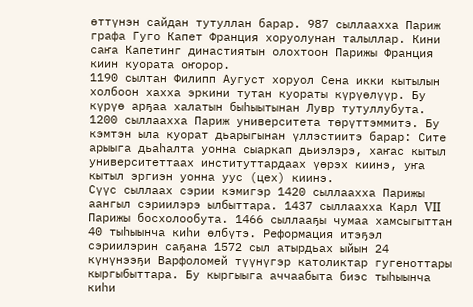өттүнэн сайдан тутуллан барар. 987 сыллаахха Париж графа Гуго Капет Франция хоруолунан талыллар. Кини саҥа Капетинг династиятын олохтоон Парижы Франция киин куората оҥорор.
1190 сылтан Филипп Аугуст хоруол Сена икки кытылын холбоон хахха эркини тутан куораты күрүөлүүр. Бу күрүө арҕаа халатын быһыытынан Лувр тутуллубута. 1200 сыллаахха Париж университета төрүттэммитэ. Бу кэмтэн ыла куорат дьарыгынан үллэстиитэ барар: Сите арыыга дьаһалта уонна сыаркап дьиэлэрэ, хаҥас кытыл университеттаах институттардаах үөрэх киинэ, уҥа кытыл эргиэн уонна уус (цех) киинэ.
Cүүс сыллаах сэрии кэмигэр 1420 сыллаахха Парижы аангыл сэриилэрэ ылбыттара. 1437 сыллаахха Карл VII Парижы босхолообута. 1466 сыллааҕы чумаа хамсыгыттан 40 тыһыынча киһи өлбүтэ. Реформация итэҕэл сэриилэрин саҕана 1572 сыл атырдьах ыйын 24 күнүнээҕи Варфоломей түүнүгэр католиктар гугеноттары кыргыбыттара. Бу кыргыыга аччаабыта биэс тыһыынча киһи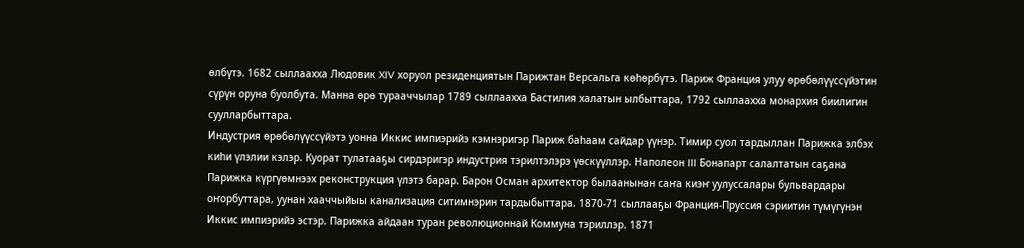өлбүтэ. 1682 сыллаахха Людовик XIV хоруол резиденциятын Парижтан Версальга көһөрбүтэ. Париж Франция улуу өрөбөлүүссүйэтин сүрүн оруна буолбута. Манна өрө турааччылар 1789 сыллаахха Бастилия халатын ылбыттара, 1792 сыллаахха монархия биилигин суулларбыттара.
Индустрия өрөбөлүүссүйэтэ уонна Иккис импиэрийэ кэмнэригэр Париж баһаам сайдар үүнэр. Тимир суол тардыллан Парижка элбэх киһи үлэлии кэлэр. Куорат тулатааҕы сирдэригэр индустрия тэрилтэлэрэ үөскүүллэр. Наполеон III Бонапарт салалтатын саҕана Парижка күргүөмнээх реконструкция үлэтэ барар. Барон Осман архитектор былаанынан саҥа киэҥ уулуссалары бульвардары оҥорбуттара, уунан хааччыйыы канализация ситимнэрин тардыбыттара. 1870-71 сыллааҕы Франция-Пруссия сэриитин түмүгүнэн Иккис импиэрийэ эстэр. Парижка айдаан туран революционнай Коммуна тэриллэр. 1871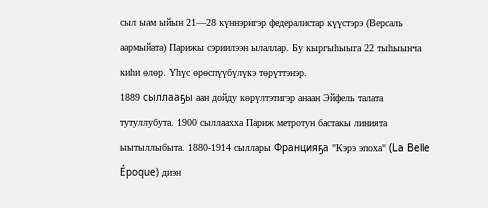сыл ыам ыйын 21—28 күннэригэр федералистар күүстэрэ (Версаль аармыйата) Парижы сэриилээн ылаллар. Бу кыргыһыыга 22 тыһыынча киһи өлөр. Үһүс өрөспүүбүлүкэ төрүттэнэр.
1889 сыллааҕы аан дойду көрүлтэтигэр анаан Эйфель талата тутуллубута. 1900 сыллаахха Париж метротун бастакы линията ыытыллыбыта. 1880-1914 сыллары Францияҕа "Кэрэ эпоха" (La Belle Époque) диэн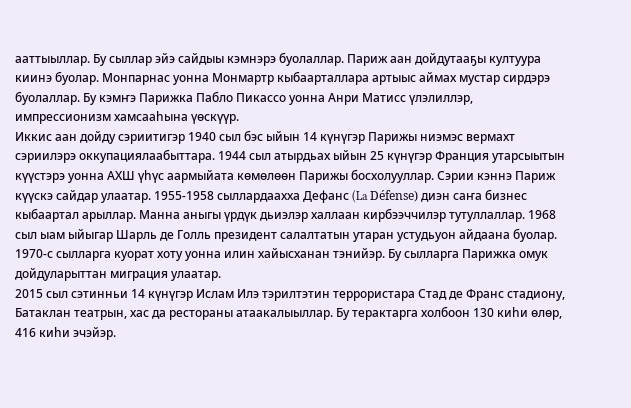ааттыыллар. Бу сыллар эйэ сайдыы кэмнэрэ буолаллар. Париж аан дойдутааҕы култуура киинэ буолар. Монпарнас уонна Монмартр кыбаарталлара артыыс аймах мустар сирдэрэ буолаллар. Бу кэмҥэ Парижка Пабло Пикассо уонна Анри Матисс үлэлиллэр, импрессионизм хамсааһына үөскүүр.
Иккис аан дойду сэриитигэр 1940 сыл бэс ыйын 14 күнүгэр Парижы ниэмэс вермахт сэриилэрэ оккупациялаабыттара. 1944 сыл атырдьах ыйын 25 күнүгэр Франция утарсыытын күүстэрэ уонна АХШ үһүс аармыйата көмөлөөн Парижы босхолууллар. Сэрии кэннэ Париж күүскэ сайдар улаатар. 1955-1958 сыллардаахха Дефанс (La Défense) диэн саҥа бизнес кыбаартал арыллар. Манна аныгы үрдүк дьиэлэр халлаан кирбээччилэр тутуллаллар. 1968 сыл ыам ыйыгар Шарль де Голль президент салалтатын утаран устудьуон айдаана буолар. 1970-с сылларга куорат хоту уонна илин хайысханан тэнийэр. Бу сылларга Парижка омук дойдуларыттан миграция улаатар.
2015 сыл сэтинньи 14 күнүгэр Ислам Илэ тэрилтэтин террористара Стад де Франс стадиону, Батаклан театрын, хас да рестораны атаакалыыллар. Бу терактарга холбоон 130 киһи өлөр, 416 киһи эчэйэр.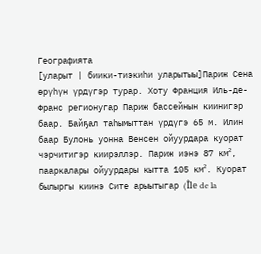Географията
[уларыт | биики-тиэкиһи уларытыы]Париж Сена өрүһүн үрдүгэр турар. Хоту Франция Иль-де-Франс регионугар Париж бассейнын киинигэр баар. Байҕал таһымыттан үрдүгэ 65 м. Илин баар Булонь уонна Венсен ойуурдара куорат чэрчитигэр киирэллэр. Париж иэнэ 87 км², пааркалары ойуурдары кытта 105 км². Куорат былыргы киинэ Сите арыытыгар (Île de la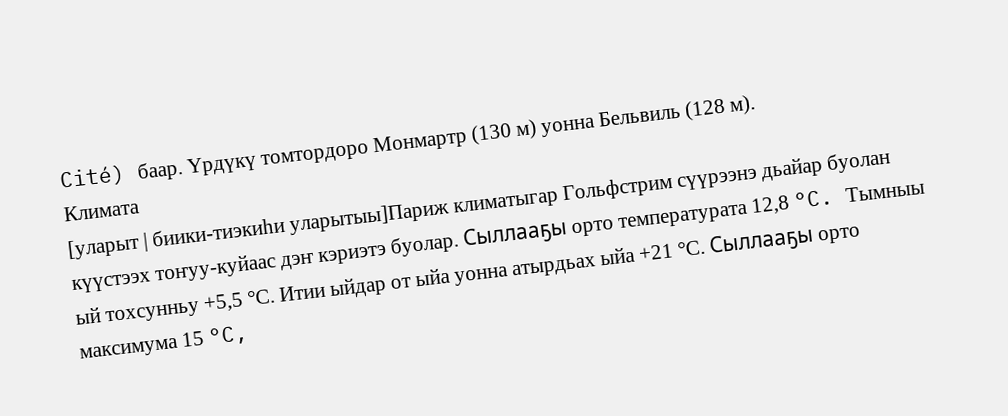Cité) баар. Үрдүкү томтордоро Монмартр (130 м) уонна Бельвиль (128 м).
Климата
[уларыт | биики-тиэкиһи уларытыы]Париж климатыгар Гольфстрим сүүрээнэ дьайар буолан күүстээх тоҥуу-куйаас дэҥ кэриэтэ буолар. Сыллааҕы орто температурата 12,8 °C. Тымныы ый тохсунньу +5,5 °С. Итии ыйдар от ыйа уонна атырдьах ыйа +21 °С. Сыллааҕы орто максимума 15 °C,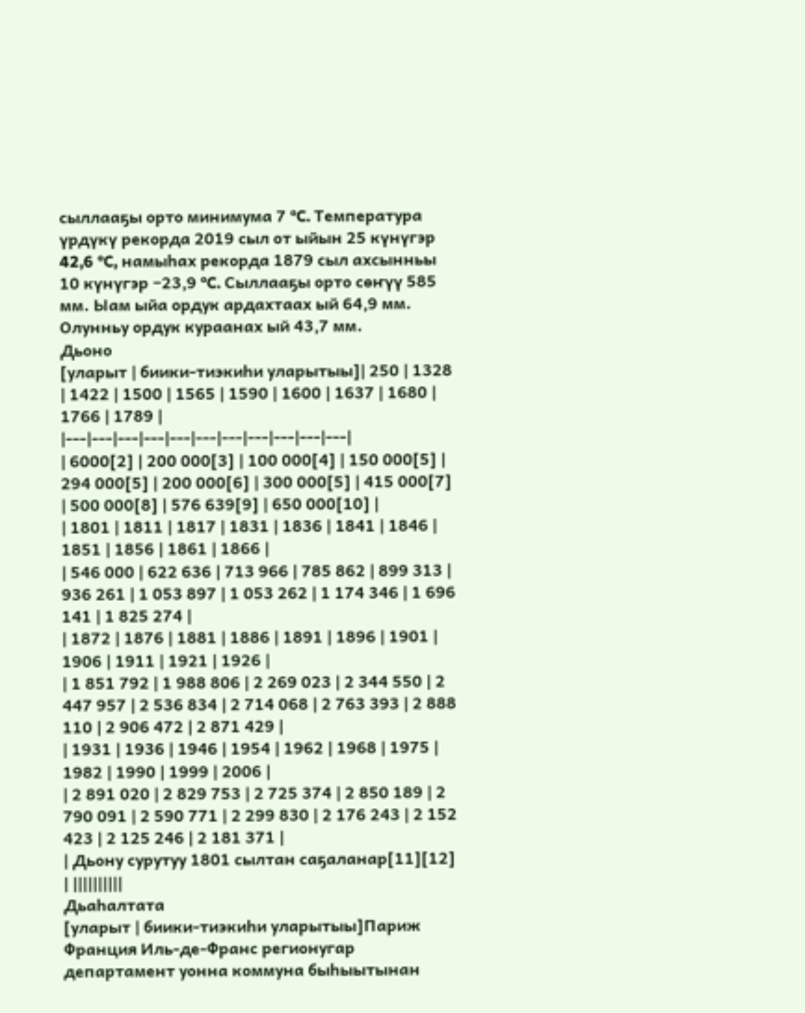сыллааҕы орто минимума 7 °C. Температура үрдүкү рекорда 2019 сыл от ыйын 25 күнүгэр 42,6 °C, намыһах рекорда 1879 сыл ахсынньы 10 күнүгэр −23,9 °C. Сыллааҕы орто сөҥүү 585 мм. Ыам ыйа ордук ардахтаах ый 64,9 мм. Олунньу ордук кураанах ый 43,7 мм.
Дьоно
[уларыт | биики-тиэкиһи уларытыы]| 250 | 1328 | 1422 | 1500 | 1565 | 1590 | 1600 | 1637 | 1680 | 1766 | 1789 |
|---|---|---|---|---|---|---|---|---|---|---|
| 6000[2] | 200 000[3] | 100 000[4] | 150 000[5] | 294 000[5] | 200 000[6] | 300 000[5] | 415 000[7] | 500 000[8] | 576 639[9] | 650 000[10] |
| 1801 | 1811 | 1817 | 1831 | 1836 | 1841 | 1846 | 1851 | 1856 | 1861 | 1866 |
| 546 000 | 622 636 | 713 966 | 785 862 | 899 313 | 936 261 | 1 053 897 | 1 053 262 | 1 174 346 | 1 696 141 | 1 825 274 |
| 1872 | 1876 | 1881 | 1886 | 1891 | 1896 | 1901 | 1906 | 1911 | 1921 | 1926 |
| 1 851 792 | 1 988 806 | 2 269 023 | 2 344 550 | 2 447 957 | 2 536 834 | 2 714 068 | 2 763 393 | 2 888 110 | 2 906 472 | 2 871 429 |
| 1931 | 1936 | 1946 | 1954 | 1962 | 1968 | 1975 | 1982 | 1990 | 1999 | 2006 |
| 2 891 020 | 2 829 753 | 2 725 374 | 2 850 189 | 2 790 091 | 2 590 771 | 2 299 830 | 2 176 243 | 2 152 423 | 2 125 246 | 2 181 371 |
| Дьону сурутуу 1801 сылтан саҕаланар[11][12] | ||||||||||
Дьаһалтата
[уларыт | биики-тиэкиһи уларытыы]Париж Франция Иль-де-Франс регионугар департамент уонна коммуна быһыытынан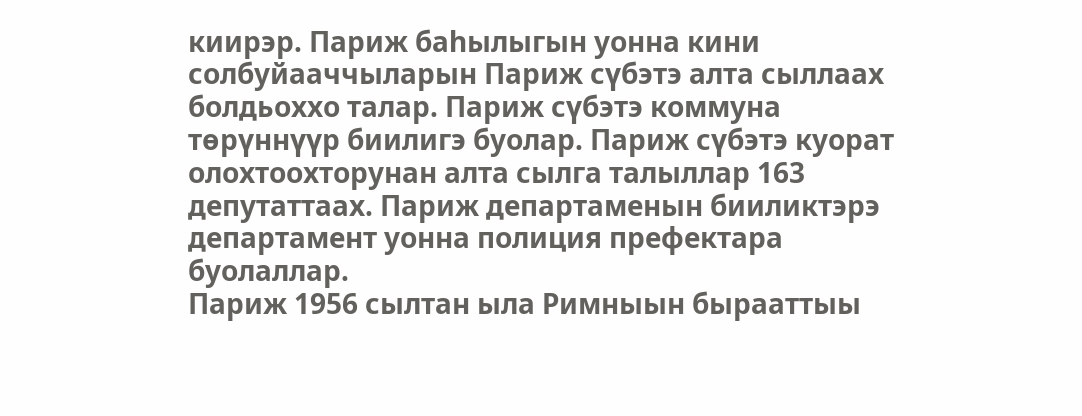киирэр. Париж баһылыгын уонна кини солбуйааччыларын Париж сүбэтэ алта сыллаах болдьоххо талар. Париж сүбэтэ коммуна төрүннүүр биилигэ буолар. Париж сүбэтэ куорат олохтоохторунан алта сылга талыллар 163 депутаттаах. Париж департаменын бииликтэрэ департамент уонна полиция префектара буолаллар.
Париж 1956 сылтан ыла Римныын бырааттыы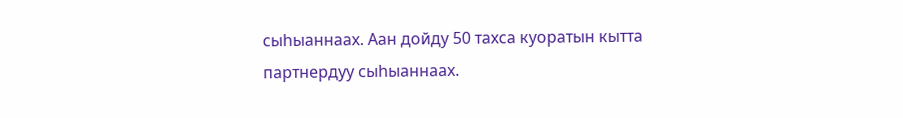сыһыаннаах. Аан дойду 50 тахса куоратын кытта партнердуу сыһыаннаах.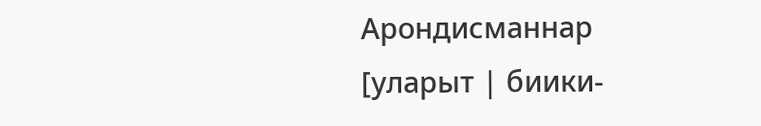Арондисманнар
[уларыт | биики-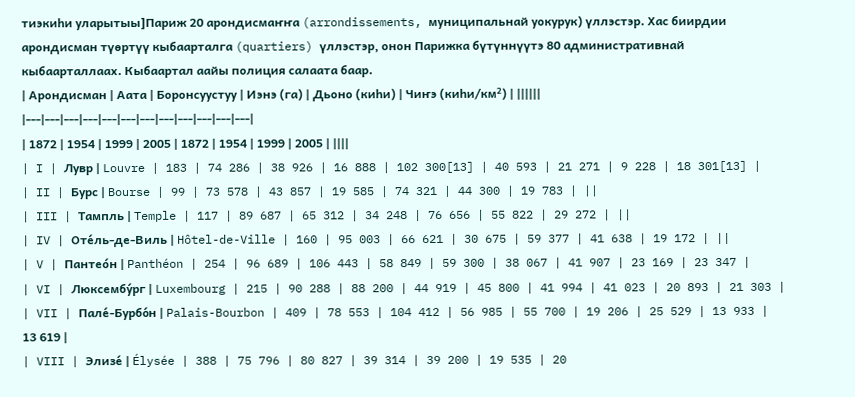тиэкиһи уларытыы]Париж 20 арондисмаҥҥа (arrondissements, муниципальнай уокурук) үллэстэр. Хас биирдии арондисман түөртүү кыбаарталга (quartiers) үллэстэр, онон Парижка бүтүннүүтэ 80 административнай кыбаарталлаах. Кыбаартал аайы полиция салаата баар.
| Арондисман | Аата | Боронсуустуу | Иэнэ (га) | Дьоно (киһи) | Чиҥэ (киһи/км²) | ||||||
|---|---|---|---|---|---|---|---|---|---|---|---|
| 1872 | 1954 | 1999 | 2005 | 1872 | 1954 | 1999 | 2005 | ||||
| I | Лувр | Louvre | 183 | 74 286 | 38 926 | 16 888 | 102 300[13] | 40 593 | 21 271 | 9 228 | 18 301[13] |
| II | Бурс | Bourse | 99 | 73 578 | 43 857 | 19 585 | 74 321 | 44 300 | 19 783 | ||
| III | Тампль | Temple | 117 | 89 687 | 65 312 | 34 248 | 76 656 | 55 822 | 29 272 | ||
| IV | Оте́ль-де-Виль | Hôtel-de-Ville | 160 | 95 003 | 66 621 | 30 675 | 59 377 | 41 638 | 19 172 | ||
| V | Пантео́н | Panthéon | 254 | 96 689 | 106 443 | 58 849 | 59 300 | 38 067 | 41 907 | 23 169 | 23 347 |
| VI | Люксембу́рг | Luxembourg | 215 | 90 288 | 88 200 | 44 919 | 45 800 | 41 994 | 41 023 | 20 893 | 21 303 |
| VII | Пале́-Бурбо́н | Palais-Bourbon | 409 | 78 553 | 104 412 | 56 985 | 55 700 | 19 206 | 25 529 | 13 933 | 13 619 |
| VIII | Элизе́ | Élysée | 388 | 75 796 | 80 827 | 39 314 | 39 200 | 19 535 | 20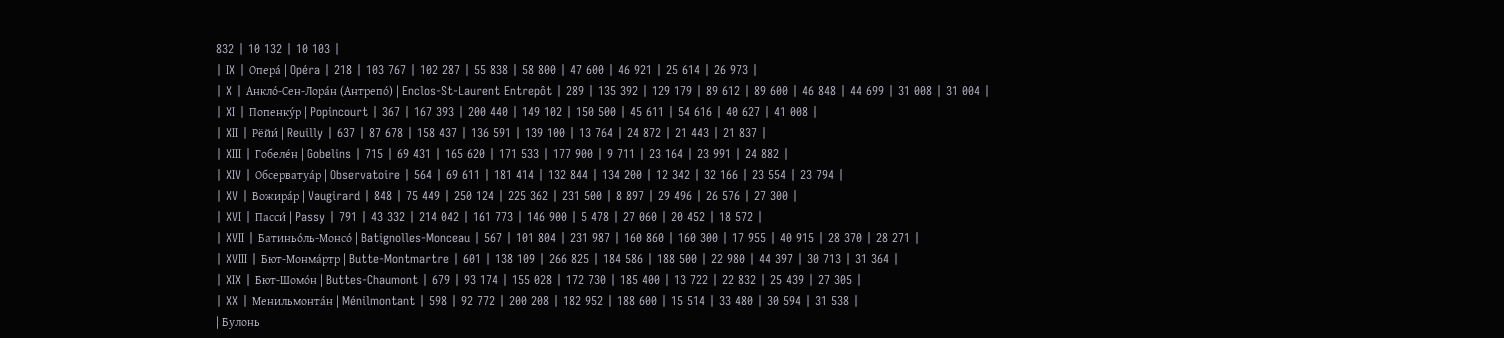832 | 10 132 | 10 103 |
| IX | Опера́ | Opéra | 218 | 103 767 | 102 287 | 55 838 | 58 800 | 47 600 | 46 921 | 25 614 | 26 973 |
| X | Анкло́-Сен-Лора́н (Антрепо́) | Enclos-St-Laurent Entrepôt | 289 | 135 392 | 129 179 | 89 612 | 89 600 | 46 848 | 44 699 | 31 008 | 31 004 |
| XI | Попенку́р | Popincourt | 367 | 167 393 | 200 440 | 149 102 | 150 500 | 45 611 | 54 616 | 40 627 | 41 008 |
| XII | Рёйи́ | Reuilly | 637 | 87 678 | 158 437 | 136 591 | 139 100 | 13 764 | 24 872 | 21 443 | 21 837 |
| XIII | Гобеле́н | Gobelins | 715 | 69 431 | 165 620 | 171 533 | 177 900 | 9 711 | 23 164 | 23 991 | 24 882 |
| XIV | Обсерватуа́р | Observatoire | 564 | 69 611 | 181 414 | 132 844 | 134 200 | 12 342 | 32 166 | 23 554 | 23 794 |
| XV | Вожира́р | Vaugirard | 848 | 75 449 | 250 124 | 225 362 | 231 500 | 8 897 | 29 496 | 26 576 | 27 300 |
| XVI | Пасси́ | Passy | 791 | 43 332 | 214 042 | 161 773 | 146 900 | 5 478 | 27 060 | 20 452 | 18 572 |
| XVII | Батиньо́ль-Монсо́ | Batignolles-Monceau | 567 | 101 804 | 231 987 | 160 860 | 160 300 | 17 955 | 40 915 | 28 370 | 28 271 |
| XVIII | Бют-Монма́ртр | Butte-Montmartre | 601 | 138 109 | 266 825 | 184 586 | 188 500 | 22 980 | 44 397 | 30 713 | 31 364 |
| XIX | Бют-Шомо́н | Buttes-Chaumont | 679 | 93 174 | 155 028 | 172 730 | 185 400 | 13 722 | 22 832 | 25 439 | 27 305 |
| XX | Менильмонта́н | Ménilmontant | 598 | 92 772 | 200 208 | 182 952 | 188 600 | 15 514 | 33 480 | 30 594 | 31 538 |
| Булонь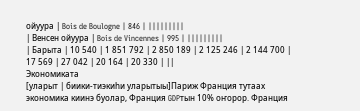ойуура | Bois de Boulogne | 846 | |||||||||
| Венсен ойуура | Bois de Vincennes | 995 | |||||||||
| Барыта | 10 540 | 1 851 792 | 2 850 189 | 2 125 246 | 2 144 700 | 17 569 | 27 042 | 20 164 | 20 330 | ||
Экономиката
[уларыт | биики-тиэкиһи уларытыы]Париж Франция тутаах экономика киинэ буолар, Франция GDPтын 10% оҥорор. Франция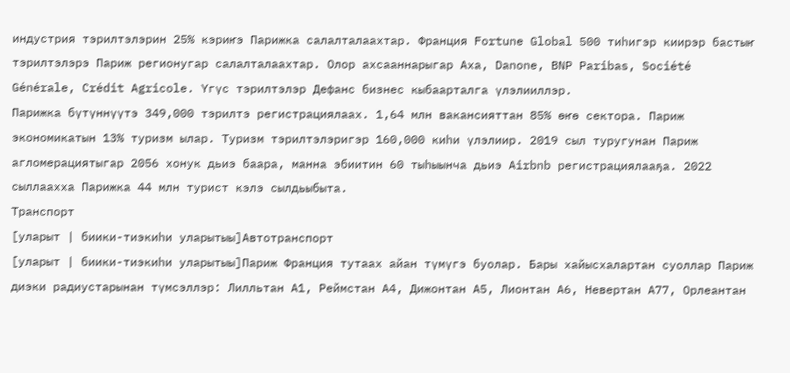индустрия тэрилтэлэрин 25% кэриҥэ Парижка салалталаахтар. Франция Fortune Global 500 тиһигэр киирэр бастыҥ тэрилтэлэрэ Париж регионугар салалталаахтар. Олор ахсааннарыгар Axa, Danone, BNP Paribas, Société Générale, Crédit Agricole. Үгүс тэрилтэлэр Дефанс бизнес кыбаарталга үлэлииллэр.
Парижка бүтүннүүтэ 349,000 тэрилтэ регистрациялаах. 1,64 млн вакансияттан 85% өҥө сектора. Париж экономикатын 13% туризм ылар. Туризм тэрилтэлэригэр 160,000 киһи үлэлиир. 2019 сыл туругунан Париж агломерациятыгар 2056 хонук дьиэ баара, манна эбиитин 60 тыһыынча дьиэ Airbnb регистрациялааҕа. 2022 сыллаахха Парижка 44 млн турист кэлэ сылдьыбыта.
Транспорт
[уларыт | биики-тиэкиһи уларытыы]Автотранспорт
[уларыт | биики-тиэкиһи уларытыы]Париж Франция тутаах айан түмүгэ буолар. Бары хайысхалартан суоллар Париж диэки радиустарынан түмсэллэр: Лилльтан А1, Реймстан А4, Дижонтан А5, Лионтан А6, Невертан А77, Орлеантан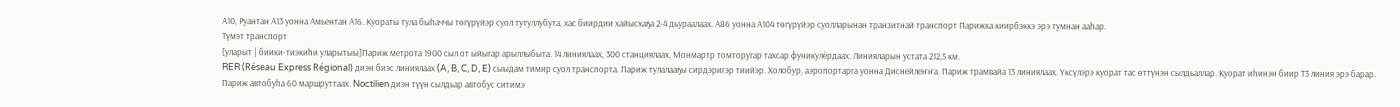А10, Руантан А13 уонна Амьентан А16. Куораты тула быһаччы төгүрүйэр суол тутуллубута, хас биирдии хайысхаҕа 2-4 дьураалаах. А86 уонна А104 төгүрүйэр суолларынан транзитнай транспорт Парижка киирбэккэ эрэ тумнан ааһар.
Түмэт транспорт
[уларыт | биики-тиэкиһи уларытыы]Париж метрота 1900 сыл от ыйыгар арыллыбыта. 14 линиялаах, 300 станциялаах, Монмартр томторугар тахсар фуникулёрдаах. Линияларын устата 212,5 км.
RER (Réseau Express Régional) диэн биэс линиялаах (A, B, C, D, E) сыыдам тимир суол транспорта. Париж тулалааҕы сирдэригэр тиийэр. Холобур, аэропортарга уонна Диснейлеҥҥа. Париж трамвайа 13 линиялаах. Үксүлэрэ куорат тас өттүнэн сылдьаллар. Куорат иһинэн биир Т3 линия эрэ барар.
Париж автобуһа 60 маршруттаах. Noctilien диэн түүн сылдьар автобус ситимэ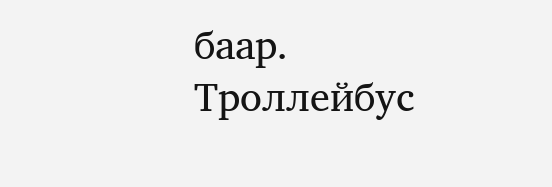баар.
Троллейбус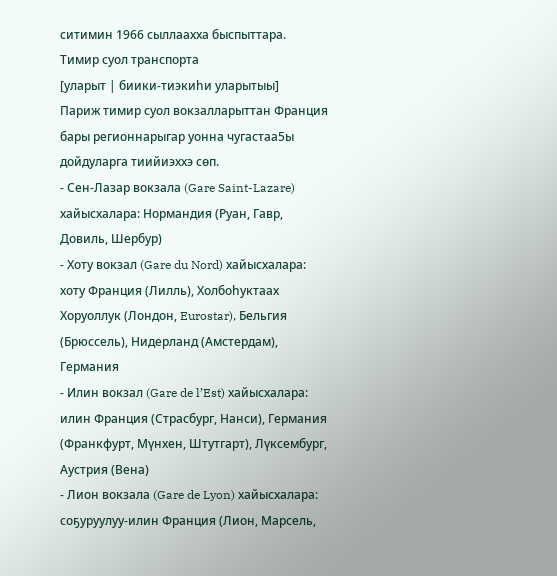ситимин 1966 сыллаахха быспыттара.
Тимир суол транспорта
[уларыт | биики-тиэкиһи уларытыы]
Париж тимир суол вокзалларыттан Франция бары регионнарыгар уонна чугастаа5ы дойдуларга тиийиэххэ сөп.
- Сен-Лазар вокзала (Gare Saint-Lazare) хайысхалара: Нормандия (Руан, Гавр, Довиль, Шербур)
- Хоту вокзал (Gare du Nord) хайысхалара: хоту Франция (Лилль), Холбоһуктаах Хоруоллук (Лондон, Eurostar), Бельгия (Брюссель), Нидерланд (Амстердам), Германия
- Илин вокзал (Gare de l’Est) хайысхалара: илин Франция (Страсбург, Нанси), Германия (Франкфурт, Мүнхен, Штутгарт), Лүксембург, Аустрия (Вена)
- Лион вокзала (Gare de Lyon) хайысхалара: соҕуруулуу-илин Франция (Лион, Марсель,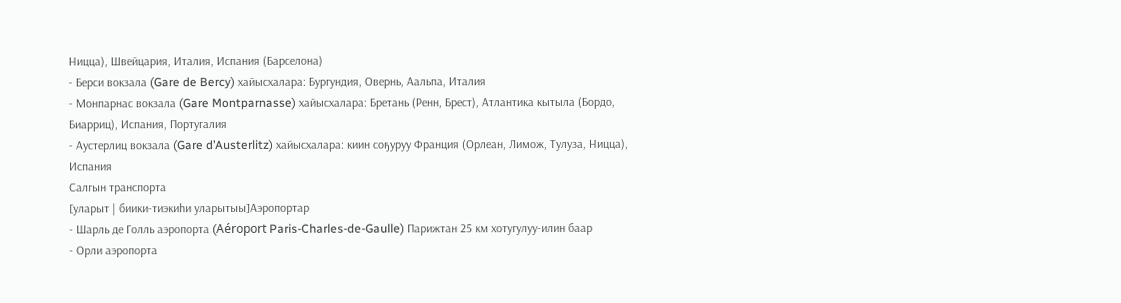Ницца), Швейцария, Италия, Испания (Барселона)
- Берси вокзала (Gare de Bercy) хайысхалара: Бургундия, Овернь, Аальпа, Италия
- Монпарнас вокзала (Gare Montparnasse) хайысхалара: Бретань (Ренн, Брест), Атлантика кытыла (Бордо, Биарриц), Испания, Португалия
- Аустерлиц вокзала (Gare d’Austerlitz) хайысхалара: киин соҕуруу Франция (Орлеан, Лимож, Тулуза, Ницца), Испания
Салгын транспорта
[уларыт | биики-тиэкиһи уларытыы]Аэропортар
- Шарль де Голль аэропорта (Aéroport Paris-Charles-de-Gaulle) Парижтан 25 км хотугулуу-илин баар
- Орли аэропорта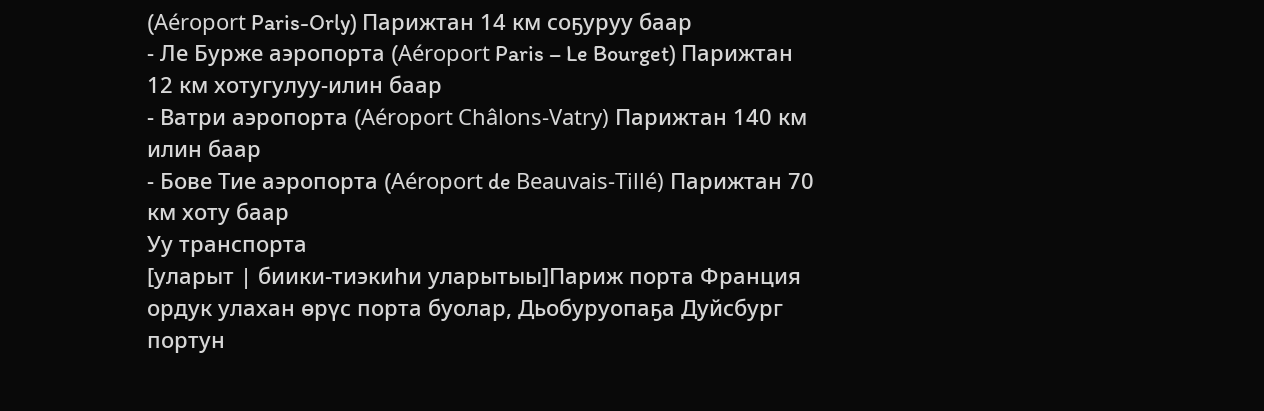(Aéroport Paris-Orly) Парижтан 14 км соҕуруу баар
- Ле Бурже аэропорта (Aéroport Paris – Le Bourget) Парижтан 12 км хотугулуу-илин баар
- Ватри аэропорта (Aéroport Châlons-Vatry) Парижтан 140 км илин баар
- Бове Тие аэропорта (Aéroport de Beauvais-Tillé) Парижтан 70 км хоту баар
Уу транспорта
[уларыт | биики-тиэкиһи уларытыы]Париж порта Франция ордук улахан өрүс порта буолар, Дьобуруопаҕа Дуйсбург портун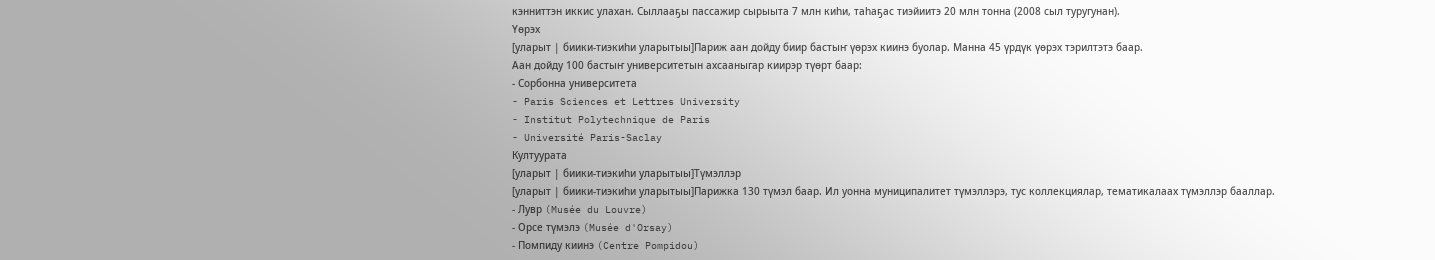кэнниттэн иккис улахан. Сыллааҕы пассажир сырыыта 7 млн киһи, таһаҕас тиэйиитэ 20 млн тонна (2008 сыл туругунан).
Үөрэх
[уларыт | биики-тиэкиһи уларытыы]Париж аан дойду биир бастыҥ үөрэх киинэ буолар. Манна 45 үрдүк үөрэх тэрилтэтэ баар.
Аан дойду 100 бастыҥ университетын ахсааныгар киирэр түөрт баар:
- Сорбонна университета
- Paris Sciences et Lettres University
- Institut Polytechnique de Paris
- Université Paris-Saclay
Култуурата
[уларыт | биики-тиэкиһи уларытыы]Түмэллэр
[уларыт | биики-тиэкиһи уларытыы]Парижка 130 түмэл баар. Ил уонна муниципалитет түмэллэрэ, тус коллекциялар, тематикалаах түмэллэр бааллар.
- Лувр (Musée du Louvre)
- Орсе түмэлэ (Musée d'Orsay)
- Помпиду киинэ (Centre Pompidou)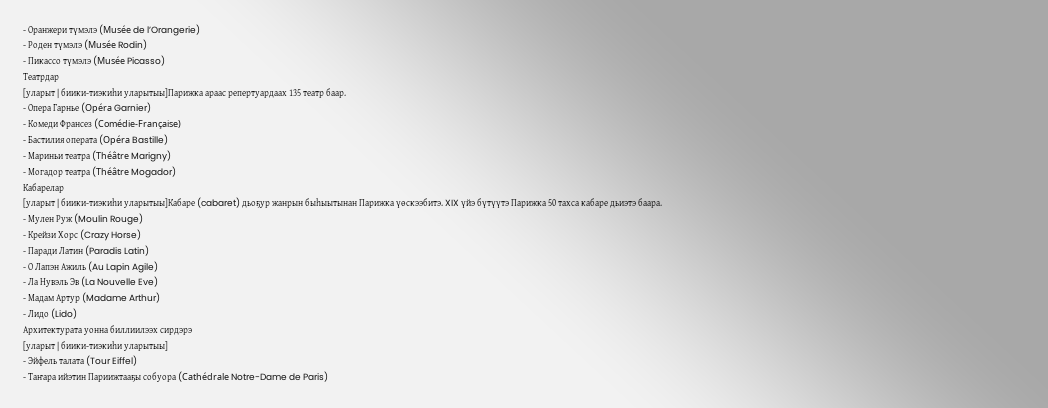- Оранжери түмэлэ (Musée de l’Orangerie)
- Роден түмэлэ (Musée Rodin)
- Пикассо түмэлэ (Musée Picasso)
Театрдар
[уларыт | биики-тиэкиһи уларытыы]Парижка араас репертуардаах 135 театр баар.
- Опера Гарнье (Opéra Garnier)
- Комеди Франсез (Comédie-Française)
- Бастилия операта (Opéra Bastille)
- Мариньи театра (Théâtre Marigny)
- Могадор театра (Théâtre Mogador)
Кабарелар
[уларыт | биики-тиэкиһи уларытыы]Кабаре (cabaret) дьоҕур жанрын быһыытынан Парижка үөскээбитэ. XIX үйэ бүтүүтэ Парижка 50 тахса кабаре дьиэтэ баара.
- Мулен Руж (Moulin Rouge)
- Крейзи Хорс (Crazy Horse)
- Паради Латин (Paradis Latin)
- О Лапэн Ажиль (Au Lapin Agile)
- Ла Нувэль Эв (La Nouvelle Eve)
- Мадам Артур (Madame Arthur)
- Лидо (Lido)
Архитектурата уонна биллиилээх сирдэрэ
[уларыт | биики-тиэкиһи уларытыы]
- Эйфель талата (Tour Eiffel)
- Таҥара ийэтин Париижтааҕы собуора (Cathédrale Notre-Dame de Paris)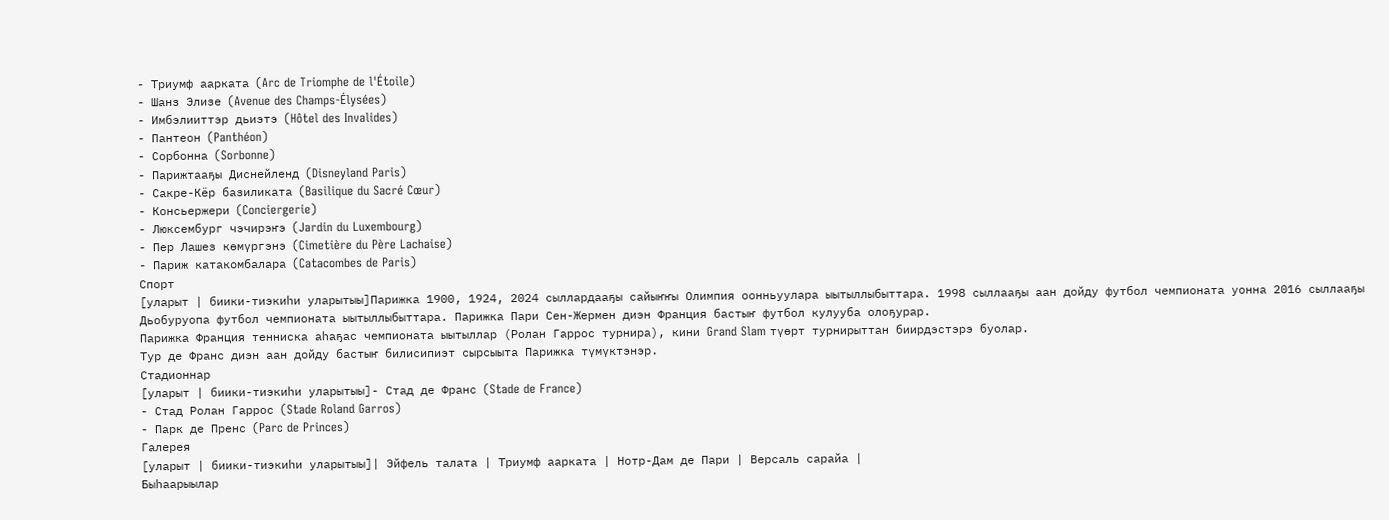- Триумф аарката (Arc de Triomphe de l'Étoile)
- Шанз Элизе (Avenue des Champs-Élysées)
- Имбэлииттэр дьиэтэ (Hôtel des Invalides)
- Пантеон (Panthéon)
- Сорбонна (Sorbonne)
- Парижтааҕы Диснейленд (Disneyland Paris)
- Сакре-Кёр базиликата (Basilique du Sacré Cœur)
- Консьержери (Conciergerie)
- Люксембург чэчирэҥэ (Jardin du Luxembourg)
- Пер Лашез көмүргэнэ (Cimetière du Père Lachaise)
- Париж катакомбалара (Catacombes de Paris)
Спорт
[уларыт | биики-тиэкиһи уларытыы]Парижка 1900, 1924, 2024 сыллардааҕы сайыҥҥы Олимпия оонньуулара ыытыллыбыттара. 1998 сыллааҕы аан дойду футбол чемпионата уонна 2016 сыллааҕы Дьобуруопа футбол чемпионата ыытыллыбыттара. Парижка Пари Сен-Жермен диэн Франция бастыҥ футбол кулууба олоҕурар.
Парижка Франция тенниска аһаҕас чемпионата ыытыллар (Ролан Гаррос турнира), кини Grand Slam түөрт турнирыттан биирдэстэрэ буолар.
Тур де Франс диэн аан дойду бастыҥ билисипиэт сырсыыта Парижка түмүктэнэр.
Стадионнар
[уларыт | биики-тиэкиһи уларытыы]- Стад де Франс (Stade de France)
- Стад Ролан Гаррос (Stade Roland Garros)
- Парк де Пренс (Parc de Princes)
Галерея
[уларыт | биики-тиэкиһи уларытыы]| Эйфель талата | Триумф аарката | Нотр-Дам де Пари | Версаль сарайа |
Быһаарыылар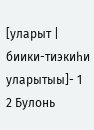[уларыт | биики-тиэкиһи уларытыы]- 1 2 Булонь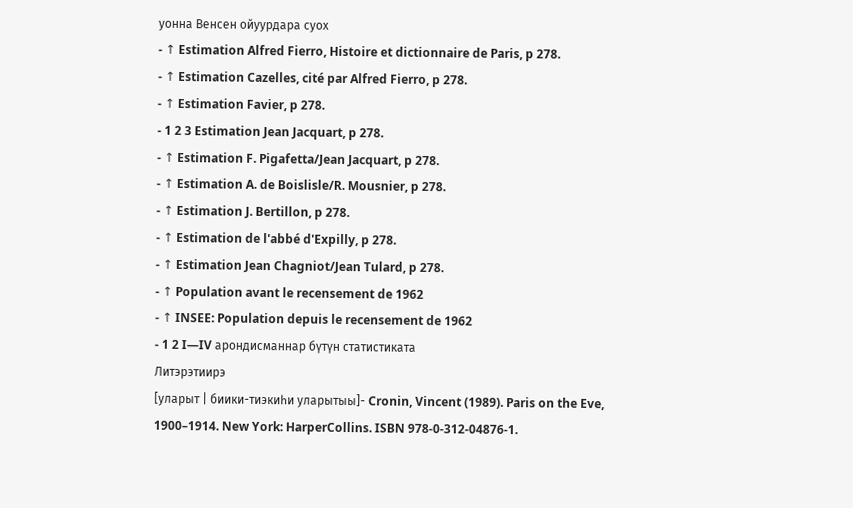уонна Венсен ойуурдара суох
- ↑ Estimation Alfred Fierro, Histoire et dictionnaire de Paris, p 278.
- ↑ Estimation Cazelles, cité par Alfred Fierro, p 278.
- ↑ Estimation Favier, p 278.
- 1 2 3 Estimation Jean Jacquart, p 278.
- ↑ Estimation F. Pigafetta/Jean Jacquart, p 278.
- ↑ Estimation A. de Boislisle/R. Mousnier, p 278.
- ↑ Estimation J. Bertillon, p 278.
- ↑ Estimation de l'abbé d'Expilly, p 278.
- ↑ Estimation Jean Chagniot/Jean Tulard, p 278.
- ↑ Population avant le recensement de 1962
- ↑ INSEE: Population depuis le recensement de 1962
- 1 2 I—IV арондисманнар бүтүн статистиката
Литэрэтиирэ
[уларыт | биики-тиэкиһи уларытыы]- Cronin, Vincent (1989). Paris on the Eve, 1900–1914. New York: HarperCollins. ISBN 978-0-312-04876-1.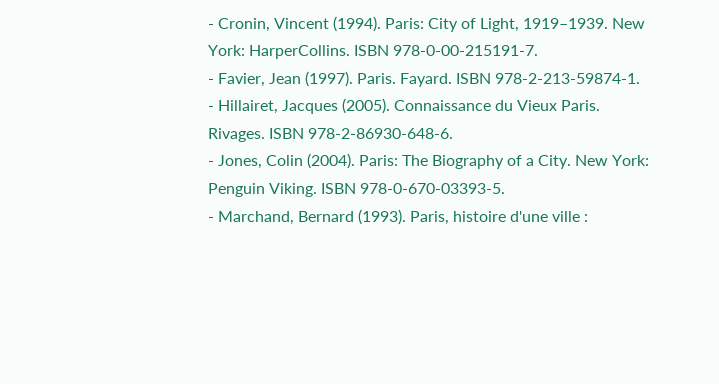- Cronin, Vincent (1994). Paris: City of Light, 1919–1939. New York: HarperCollins. ISBN 978-0-00-215191-7.
- Favier, Jean (1997). Paris. Fayard. ISBN 978-2-213-59874-1.
- Hillairet, Jacques (2005). Connaissance du Vieux Paris. Rivages. ISBN 978-2-86930-648-6.
- Jones, Colin (2004). Paris: The Biography of a City. New York: Penguin Viking. ISBN 978-0-670-03393-5.
- Marchand, Bernard (1993). Paris, histoire d'une ville :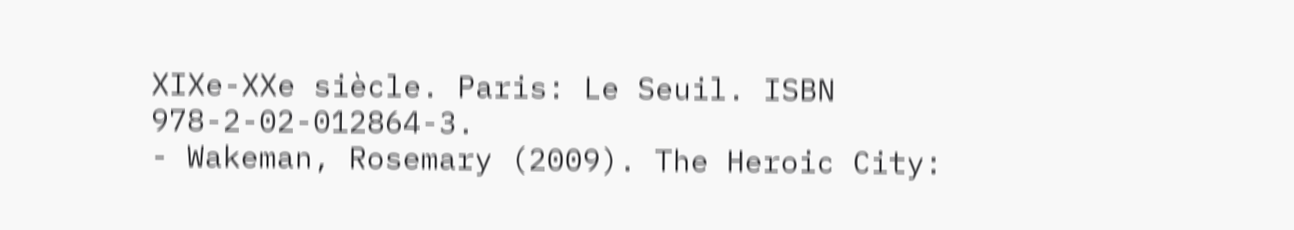XIXe-XXe siècle. Paris: Le Seuil. ISBN 978-2-02-012864-3.
- Wakeman, Rosemary (2009). The Heroic City: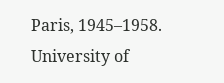Paris, 1945–1958. University of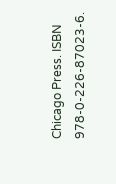Chicago Press. ISBN 978-0-226-87023-6.